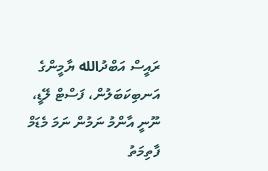ރައީސް އަބްދުالله ޔާމީންގެ އަނބިކަބަލުން، ފަސްޓް ލޭޑީ، ނޫނީ އާންމު ނަމުން ނަމަ މެޑަމް ފާތިމަތު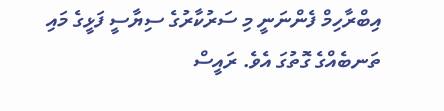އިބްރާހިމް ފެންނަނީ މި ސަރުކާރުގެ ސިޔާސީ ފަޅީގެ މައި ތަނބެއްގެ ގޮތުގަ އެވެ. ރައީސް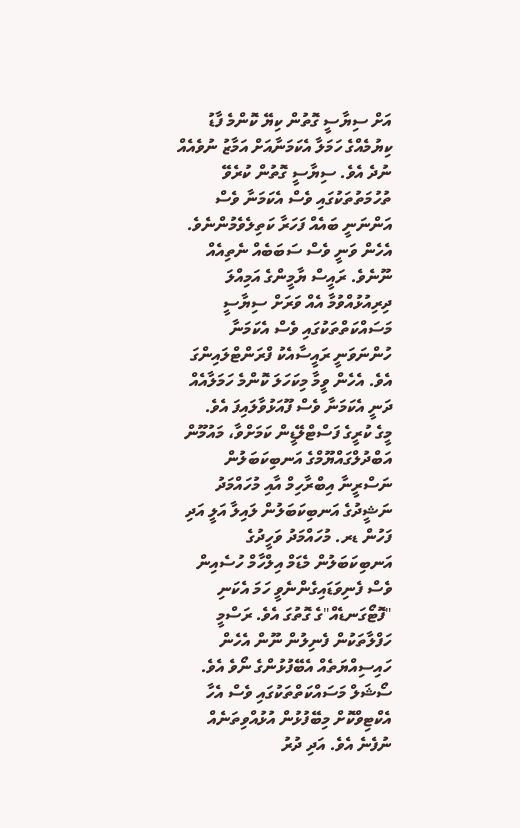އަށް ސިޔާސީ ގޮތުން ކިޔޭ ކޮންމެ ފާޑު ކިޔުމެއްގެ ހަމަލާ އެކަމަނާއަށް އަމާޒު ނުވެއެއް ނުދެ އެވެ. ސިޔާސީ ގޮތުން ކުރެވޭ ތުހުމަތުތަކުގައި ވެސް އެކަމަނާ ވެސް އަންނަނީ ބައެއް ފަހަރާ ކަތިލެވެމުންނެވެ. އެހެން ވަނީ ވެސް ސަބަބެއް ނެތިއެއް ނޫނެވެ. ރައީސް ޔާމީންގެ އަމިއްލަ ދިރިއުޅުއްވުމާ އެއް ވަރަށް ސިޔާސީ މަސައްކަތްތަކުގައި ވެސް އެކަމަނާ ހުންނަވަނީ ރައީސާއެކު ފްރަންޓްލައިންގަ އެވެ. އެހެން ވީމާ މިކަހަލަ ކޮންމެ ހަމަލާއެއް ދަނީ އެކަމަނާ ވެސް ފޫއަޅުވާލައިފަ އެވެ.
މީގެ ކުރީގެ ފަސްޓްލޭޑީން ކަމަށްވާ، މައުމޫން އަބްދުލްގައްޔޫމްގެ އަނބިކަބަލުން ނަސްރީނާ އިބްރާހިމް އާއި މުހައްމަދު ނަޝީދުގެ އަނބިކަބަލުން ލައިލާ އަލީ އަދި ފަހުން ޑރ. މުހައްމަދު ވަހީދުގެ އަނބިކަބަލުން މެޑަމް އިލްހާމް ހުސެއިން ވެސް ފެނިވަޑައިގެންނެވީ ހަމަ އެކަނި "ފޮޓޯގަނޑެއް"ގެ ގޮތުގަ އެވެ. ރަސްމީ ހަފްލާތަކުން ފެނިލުން ނޫން އެހެން ހައިސިއްޔަތެއް އެބޭފުޅުންގެ ނޯވެ އެވެ. ސޯޝަލް މަސައްކަތްތަކުގައި ވެސް އެހާ އެކްޓިވްކޮށް މިބޭފުޅުން އުޅުއްވިތަނެއް ނުފެނެ އެވެ. އަދި ދުރު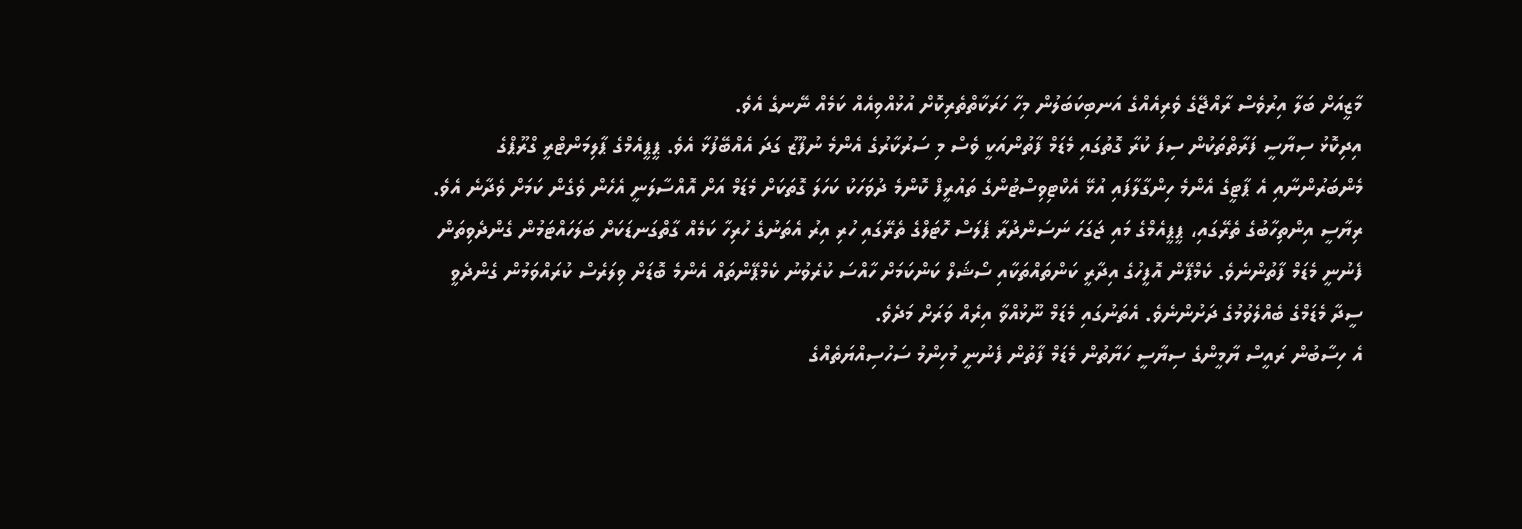މާޒީއަށް ބަލާ އިރުވެސް ރާއްޖޭގެ ވެރިއެއްގެ އަނބިކަބަލުން މިހާ ހަރަކާތްތެރިކޮށް އުޅުއްވިއެއް ކަމެއް ނޭނގެ އެވެ.
އިދިކޮޅު ސިޔާސީ ފަރާތްތަކުން ސިފަ ކުރާ ގޮތުގައި މެޑަމް ފާތުންއަކީ ވެސް މި ސަރުކާރުގެ އެންމެ ނުފޫޒު ގަދަ އެއްބޭފުޅާ އެވެ. ޕީޕީއެމްގެ ޕާލިމަންޓްރީ ގްރޫޕްގެ މެންބަރުންނާއި އެ ޕާޓީގެ އެންމެ ހިންގާލާފައި އުޅޭ އެކްޓިވިސްޓުންގެ ތައުރީފް ކޮންމެ ދުވަހަކު ކަހަލަ ގޮތަކަށް މެޑަމް އަށް އޮއްސާލަނީ އެހެން ވެގެން ކަމަށް ވެދާނެ އެވެ.
ރިޔާސީ އިންތިހާބުގެ ތެރޭގައި، ޕީޕީއެމްގެ މައި ޖަގަހަ ނަސަންދުރާ ޕެލަސް ހޮޓަލްގެ ތެރޭގައި ހުރި އިރު އެތަނުގެ ހުރިހާ ކަމެއް ގާތްގަނޑަކަށް ބަލަހައްޓަމުން ގެންދެވިތަން ފެނުނީ މެޑަމް ފާތުންނެވެ. ކެމްޕޭން އޮފީހުގެ އިދާރީ ކަންތައްތަކާއި ސޯޝަލް ކަންކަމަށް ހާއްސަ ކުރެވުނު ކެމްޕޭންތައް އެންމެ ބޮޑަށް ވިލަރެސް ކުރައްވަމުން ގެންދެވީ ސީދާ މެޑަމްގެ ބެއްލެވުމުގެ ދަށުންނެވެ. އެތަނުގައި މެޑަމް ނޫޅުއްވާ އިރެއް ވަރަށް މަދެވެ.
އެ ހިސާބުން ރައީސް ޔާމީންގެ ސިޔާސީ ހަޔާތުން މެޑަމް ފާތުން ފެނުނީ މުހިންމު ސަހުސިއްޔަތެއްގެ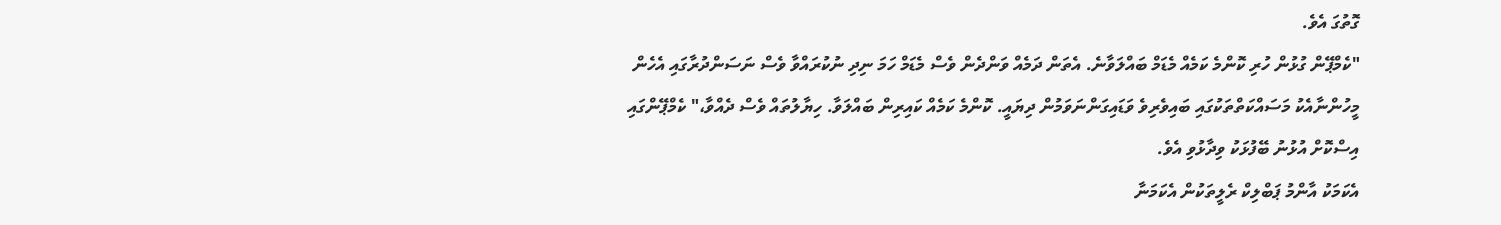ގޮތުގަ އެވެ.
"ކެމްޕޭން ގުޅުން ހުރި ކޮންމެ ކަމެއް މެޑަމް ބައްލަވާނެ. އެތަން ދަމެއް ވަންދެން ވެސް މެޑަމް ހަމަ ނިދި ނުކުރައްވާ ވެސް ނަސަންދުރާގައި އެހެން މީހުންނާއެކު މަސައްކަތްތަކުގައި ބައިވެރިވެ ވަޑައިގަންނަވަމުން ދިޔައީ. ކޮންމެ ކަމެއް ކައިރިން ބައްލަވާ. ހިޔާލުތައް ވެސް ދެއްވާ،" ކެމްޕޭންގައި އިސްކޮށް އުޅުނު ބޭފުޅަކު ވިދާޅުވި އެވެ.
އެކަމަކު އާންމު ޕަބްލިކް ރެލީތަކުން އެކަމަނާ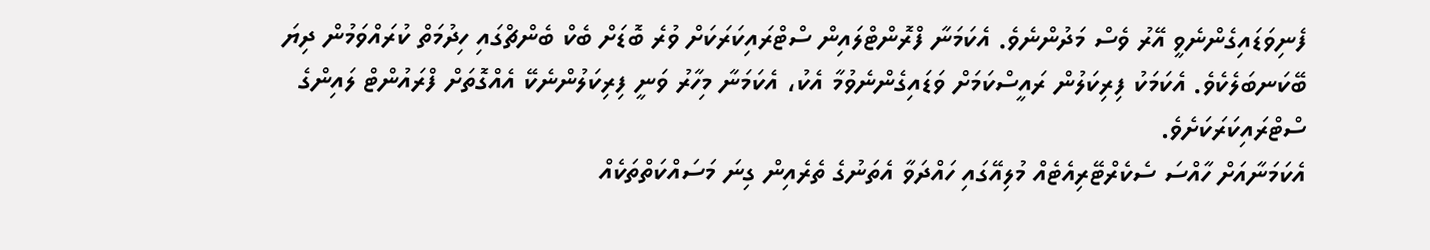ފެނިވަޑައިގެންނެވީ އޭރު ވެސް މަދުންނެވެ. އެކަމަނާ ފްރޮންޓްލައިން ސްޓްރައިކަރަކަށް ވުރެ ބޮޑަށް ބެކް ބެންޗްގައި ހިދުމަތް ކުރައްވަމުން ދިޔަ ބޭކަނބަލެކެވެ. އެކަމަކު ފިރިކަލުން ރައީސްކަމަށް ވަޑައިގެންނެވުމާ އެކު، އެކަމަނާ މިހާރު ވަނީ ފިރިކަލުންނެކޭ އެއްގޮތަށް ފްރައުންޓް ލައިންގެ ސްޓްރައިކަރަކަށެވެ.
އެކަމަނާއަށް ހާއްސަ ސެކެރްޓޭރިއެޓެއް މުލިއޭގައި ހައްދަވާ އެތަނުގެ ތެރެއިން ގިނަ މަސައްކަތްތަކެއް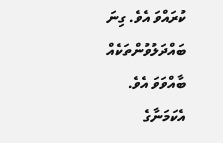ކުރައްވަ އެވެ. ގިނަ ބައްދަލުވުންތަކެއް ބާއްވަވަ އެވެ. އެކަމަނާގެ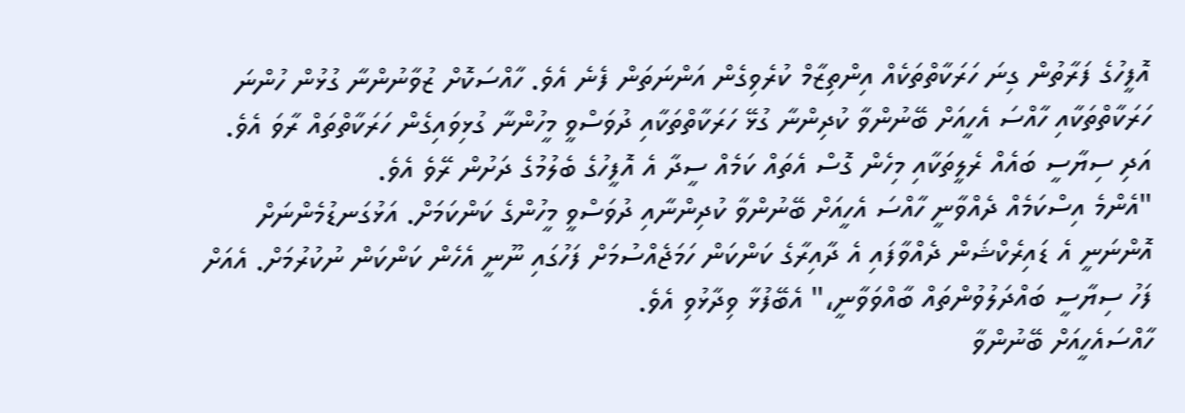އޮފީހުގެ ފަރާތުން ގިނަ ހަރަކާތްތަކެއް އިންތިޒާމް ކުރެވިގެން އަންނަތަން ފެނެ އެވެ. ހާއްސަކޮށް ޒުވާނުންނާ ގުޅުން ހުންނަ ހަރަކާތްތަކާއި ހާއްސަ އެހީއަށް ބޭނުންވާ ކުދިންނާ ގުޅޭ ހަރަކާތްތަކާއި ދުވަސްވީ މީހުންނާ ގުޅިވައިގެން ހަރަކާތްތައް ރާވަ އެވެ. އަދި ސިޔާސީ ބައެއް ރެލީތަކާއި މިހެން ގޮސް އެތައް ކަމެއް ސީދާ އެ އޮފީހުގެ ބެލުމުގެ ދަށުން ރޭވެ އެވެ.
"އެންމެ އިސްކަމެއް ދެއްވާނީ ހާއްސަ އެހީއަށް ބޭނުންވާ ކުދިންނާއި ދުވަސްވީ މީހުންގެ ކަންކަމަށް. އަޅުގަނޑުމެންނަށް އޮންނަނީ އެ ޑައިރެކްޝަން ދެއްވާފައި އެ ދާއިރާގެ ކަންކަން ހަމަޖެއްސުމަށް ފަހުގައި ނޫނީ އެހެން ކަންކަން ނުކުރުމަށް. އެއަށް ފަހު ސިޔާސީ ބައްދަލުވުންތައް ބާއްވަވާނީ،" އެބޭފުޅާ ވިދާޅުވި އެވެ.
ހާއްސައެހީއަށް ބޭނުންވާ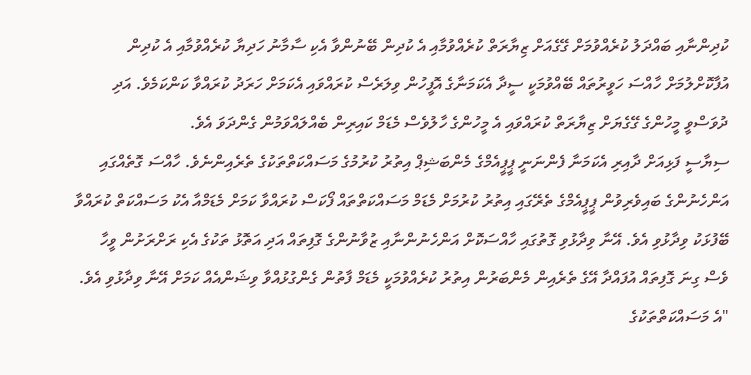ކުދިންނާއި ބައްދަލު ކުރެއްވުމަށް ގޭގެއަށް ޒިޔާރަތް ކުރެއްވުމާއި އެ ކުދިން ބޭނުންވާ އެކި ސާމާނު ހަދިޔާ ކުރެއްވުމާއި އެ ކުދިން އުފާކޮށްލުމަށް ހާއްސަ ހަވީރުތައް ބޭއްވުމަކީ ސީދާ އެކަމަނާގެ އޮފީހުން ވިލަރެސް ކުރައްވައި އެކަމަށް ހަރަދު ކުރައްވާ ކަންކަމެވެ. އަދި ދުވަސްވީ މީހުންގެ ގޭގެޔަށް ޒިޔާރަތް ކުރައްވައި އެ މީހުންގެ ހާލުވެސް މެޑަމް ކައިރިން ބެއްލައްވަމުން ގެންދަވަ އެވެ.
ސިޔާސީ ފަޅިއަށް ދާއިރި އެކަމަނާ ފެންނަނީ ޕީޕީއެމްގެ މެންބަޝިޕް އިތުރު ކުރުމުގެ މަސައްކަތްތަކުގެ ތެރެއިންނެވެ. ހާއްސަ ގޮތެއްގައި އަންހެނުންގެ ބައިވެރިވުން ޕީޕީއެމްގެ ތެރޭގައި އިތުރު ކުރުމަށް މެޑަމް މަސައްކަތްތައް ފޯކަސް ކުރައްވާ ކަމަށް މެޑަމްއާ އެކު މަސައްކަތް ކުރައްވާ ބޭފުޅަކު ވިދާޅުވި އެވެ. އޭނާ ވިދާޅުވި ގޮތުގައި ހާއްސަކޮށް އަންހެނުންނާއި ޒުވާނުންގެ ގޮފިތައް އަދި އަތޮޅު ތަކުގެ އެކި ރަށްރަށުން ވީހާ ވެސް ގިނަ ގޮފިތައް އުފައްދާ އޭގެ ތެރެއިން މެންބަރުން އިތުރު ކުރެއްވުމަކީ މެޑަމް ފާތުން ގެންގުޅުއްވާ ވިޝަންއެއް ކަމަށް އޭނާ ވިދާޅުވި އެވެ.
"އެ މަސައްކަތްތަކުގެ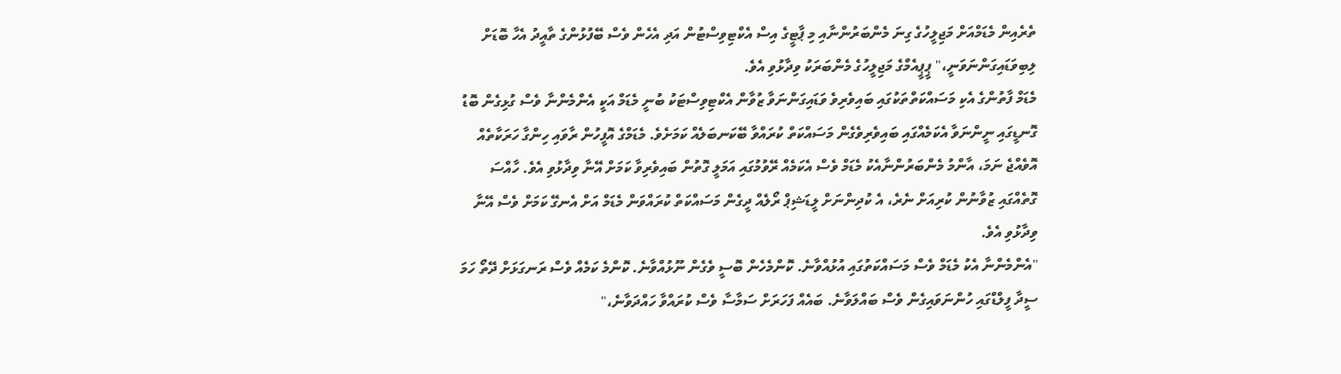ތެރެއިން މެޑަމްއަށް މަޖިލީހުގެ ގިނަ މެންބަރުންނާއި މި ޕާޓީގެ އިސް އެކްޓިވިސްޓުން އަދި އެހެން ވެސް ބޭފުޅުންގެ ތާއީދު އެހާ ބޮޑަށް ލިބިވަޑައިގަންނަވަނީ،" ޕީޕީއެމްގެ މަޖިލީހުގެ މެންބަރަކު ވިދާޅުވި އެވެ.
މެޑަމް ފާތުންގެ އެކި މަސައްކަތްތަކުގައި ބައިވެރިވެ ވަޑައިގަންނަވާ ޒުވާން އެކްޓިވިސްޓަކު ބުނީ މެޑަމް އަކީ އެންމެންނާ ވެސް ގުޅިގެން ބޮޑު ގޮނޑީގައި ނީންނަވާ އެކަމެއްގައި ބައިވެރިވެގެން މަސައްކަތް ކުރައްވާ ބޭކަނބަލެއް ކަމަށެވެ. މެޑަމްގެ އޮފީހުން ރާވައި ހިންގާ ހަރަކާތެއް އޮވެއްޖެ ނަމަ، އާންމު މެންބަރުންނާއެކު މެޑަމް ވެސް އެކަމެއް ރޭވުމުގައި އަމަލީ ގޮތުން ބައިވެރިވާ ކަމަށް އޭނާ ވިދާޅުވި އެވެ. ހާއްސަ ގޮތެއްގައި ޒުވާނުން ކުރިއަށް ނެރެ، އެ ކުދިންނަށް ލީޑަޝިޕް ރޯލެއް ދީގެން މަސައްކަތް ކުރައްވަން މެޑަމް އަށް އެނގޭ ކަމަށް ވެސް އޭނާ ވިދާޅުވި އެވެ.
"އެންމެންނާ އެކު މެޑަމް ވެސް މަސައްކަތުގައި އުޅުއްވާނެ. ކޮންމެހެން ބޮސީ ވެގެން ނޫޅުއްވާނެ. ކޮންމެ ކަމެއް ވެސް ރަނގަޅަށް ދޭތޯ ހަމަ ސީދާ ފީލްޑްގައި ހުންނަވައިގެން ވެސް ބައްލަވާނެ. ބައެއް ފަހަރަށް ސަމާސާ ވެސް ކުރައްވާ ހައްދަވާނެ،"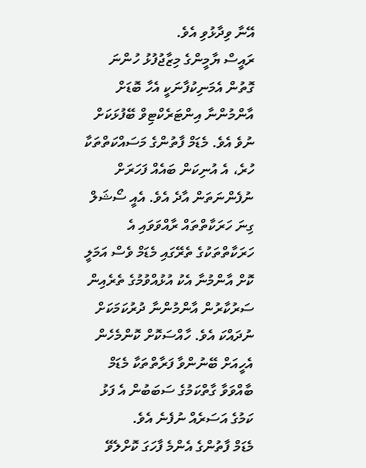އޭނާ ވިދާޅުވި އެވެ.
ރައީސް ޔާމީންގެ މިޒާޖުފުޅު ހުންނަ ގޮތުން އެމަނިކުފާނަކީ އެހާ ބޮޑަށް އާންމުންނާ އިންޓަރެކްޓިވް ބޭފުޅަކަށް ނުވެ އެވެ. މެޑަމް ފާތުންގެ މަސައްކަތްތަކާ ހުރެ، އެ އުނިކަން ބައެއް ފަހަރަށް ނުފެންނަތަން އާދެ އެވެ. އެއީ ސޯޝަލް ގިނަ ހަރަކާތްތައް ރާއްވަވައި އެ ހަރަކާތްތަކުގެ ތެރޭގައި މެޑަމް ވެސް އަމަލީ ކޮށް އާންމުނާ އެކު އުޅުއްވުމުގެ ތެރެއިން ސަރުކާރުން އާންމުންނާ ދުރުކަމަކަށް ނުދައްކަ އެވެ. ހާއްސަކޮށް ކޮންމެހެން އެހީއަށް ބޭނުންވާ ފަރާތްތަކާ މެޑަމް ބާއްވަވާ ގާތްކަމުގެ ސަބަބުން އެ ފަޅު ކަމުގެ އަސަރެއް ނުފެނެ އެވެ.
މެޑަމް ފާތުންގެ އެންމެ ފާހަގަ ކޮށްލެވޭ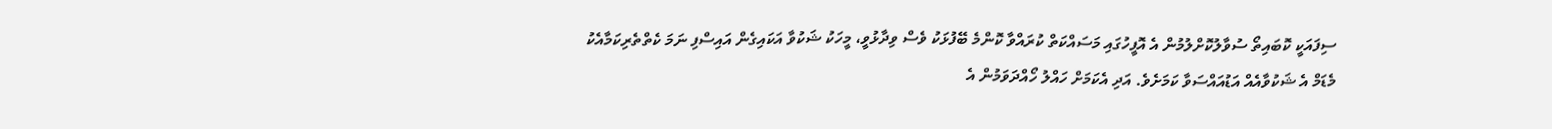ސިފައަކީ ކޮބައިތޯ ސުވާލުކޮށްލުމުން އެ އޮފީހުގައި މަސައްކަތް ކުރައްވާ ކޮންމެ ބޭފުޅަކު ވެސް ވިދާޅުވީ، މީހަކު ޝަކުވާ އަކައިގެން އައިސްފި ނަމަ ކެތްތެރިކަމާއެކު މެޑަމް އެ ޝަކުވާއެއް އަޑުއައްސަވާ ކަމަށެވެ. އަދި އެކަމަށް ހައްލު ހޯއްދަވަމުން އެ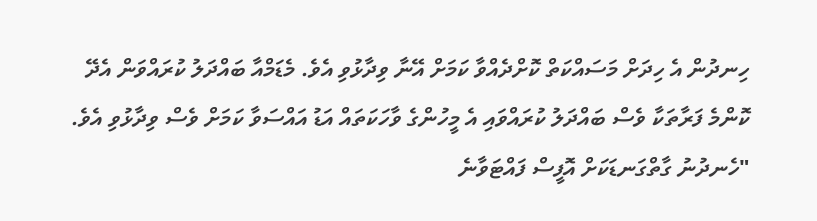ހިނދުން އެ ހިދަށް މަސައްކަތް ކޮށްދެއްވާ ކަމަށް އޭނާ ވިދާޅުވި އެވެ. މެޑަމްއާ ބައްދަލު ކުރައްވަން އެދޭ ކޮންމެ ފަރާތަކާ ވެސް ބައްދަލު ކުރައްވައި އެ މީހުންގެ ވާހަކަތައް އަޑު އައްސަވާ ކަމަށް ވެސް ވިދާޅުވި އެވެ.
"ހެނދުނު ގާތްގަނޑަކަށް އޮފީސް ފައްޓަވާނެ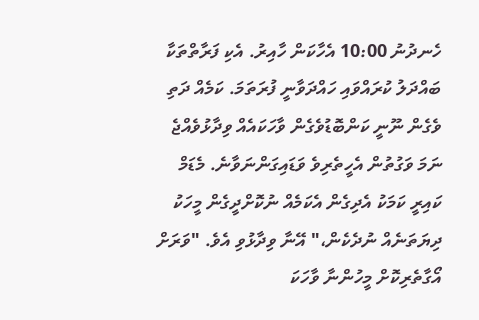ހެނދުނު 10:00 އެހާކަން ހާއިރު. އެކި ފަރާތްތަކާ ބައްދަލު ކުރައްވައި ހައްދަވާނީ ފުރަތަމަ. ކަމެއް ދަތި ވެގެން ނޫނީ ކަންބޮޑުވެގެން ވާހަކައެއް ވިދާޅުވެއްޖެ ނަމަ ވަގުތުން އެހީތެރިވެ ވަޑައިގަންނަވާނެ. މެޑަމް ކައިރީ ކަމަކު އެދިގެން އެކަމެއް ނުކޮށްދީގެން މީހަކު ދިޔަތަނެއް ނުދެކެން،" އޭނާ ވިދާޅުވި އެވެ. "ވަރަށް އޯގާތެރިކޮށް މީހުންނާ ވާހަކަ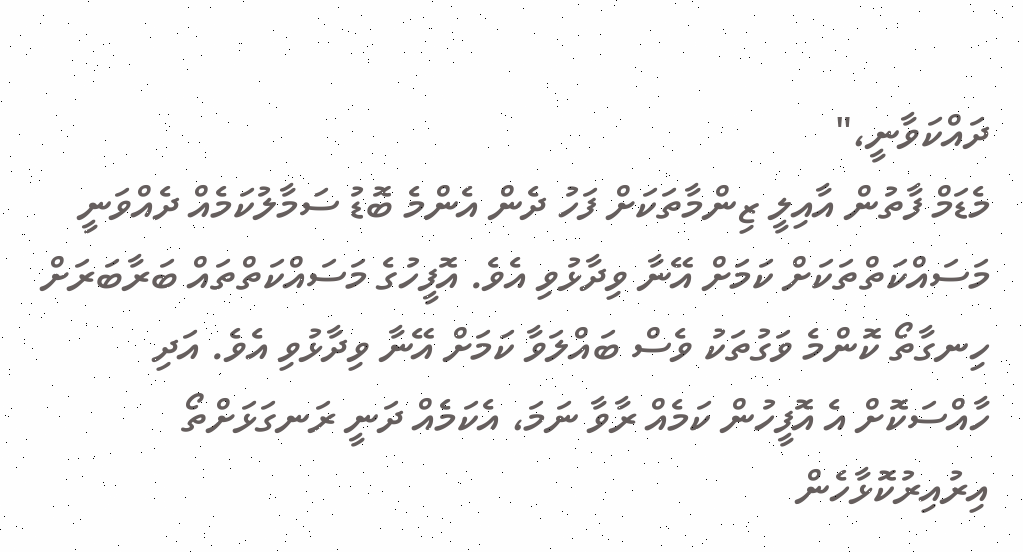ދައްކަވާނީ،"
މެޑަމް ފާތުން އާއިލީ ޒިންމާތަކަށް ފަހު ދެން އެންމެ ބޮޑު ސަމާލުކަމެއް ދެއްވަނީ މަސައްކަތްތަކަށް ކަމަށް އޭނާ ވިދާޅުވި އެވެ. އޮފީހުގެ މަސައްކަތްތައް ބަރާބަރަށް ހިނގާތޯ ކޮންމެ ވަގުތަކު ވެސް ބައްލަވާ ކަމަށް އޭނާ ވިދާޅުވި އެވެ. އަދި ހާއްސަކޮށް އެ އޮފީހުން ކަމެއް ރާވާ ނަމަ، އެކަމެއް ދަނީ ރަނގަޅަށްތޯ އިރުއިރުކޮޅާހެން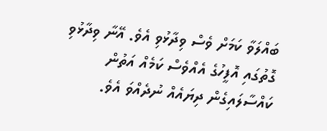ބައްލަވާ ކަމަށް ވެސް ވިދާޅުވި އެވެ. އޭނާ ވިދާޅުވި ގޮތުގައި އޮފީހުގެ އެއްވެސް ކަމެއް އަތުން ކައްސާލައިގެން ދިޔައެއް ނުދެއްވަ އެވެ.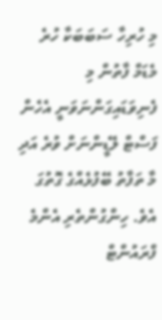މި ހުރިހާ ސަބަބަކާ ހުރެ މެޑަމް ފާތުން މި ފެނިވަޑައިގަންނަވަނީ އެހެން ފަސްޓް ލޭޑީންނަށް ވުރެ އަދި މާ ތަފާތު ބޭފުޅެއްގެ ގޮތުގަ އެވެ. ހިންގުންތެރި އެންމެ ފްރައުންޓް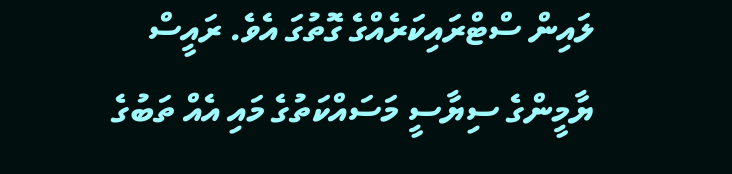ލައިން ސްޓްރައިކަރެއްގެ ގޮތުގަ އެވެ. ރައީސް ޔާމީންގެ ސިޔާސީ މަސައްކަތުގެ މައި އެއް ތަބުގެ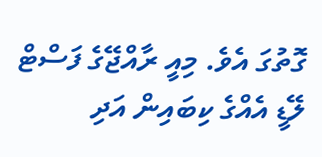ގޮތުގަ އެވެ. މިއީ ރާއްޖޭގެ ފަސްޓް ލޭޑީ އެއްގެ ކިބައިން އަދި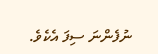ނުފެންނަ ސިފަ އެކެވެ.